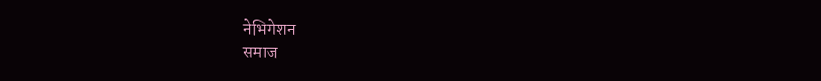नेभिगेशन
समाज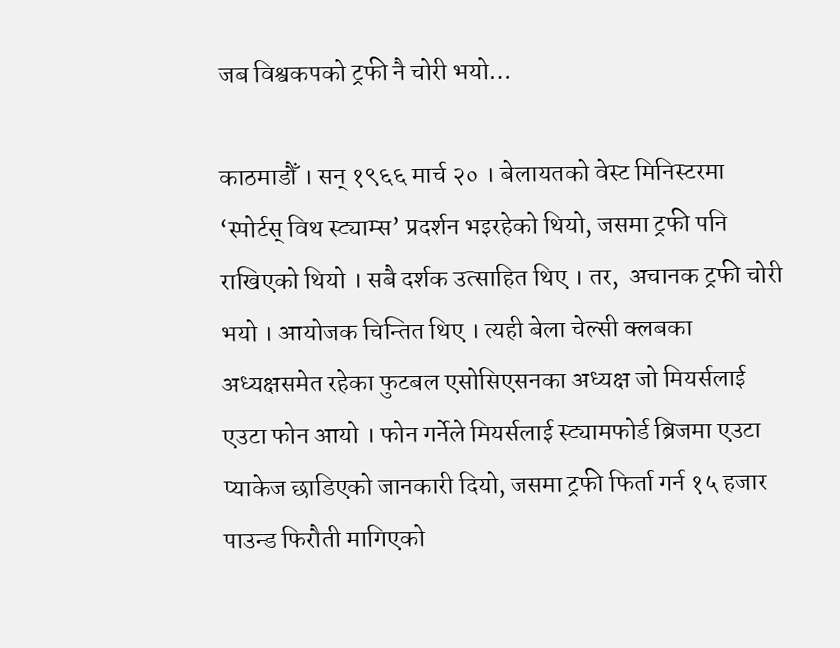जब विश्वकपको ट्रफी नै चोरी भयो…

काठमाडौँ । सन् १९६६ मार्च २० । बेलायतको वेस्ट मिनिस्टरमा ‘स्पोर्टस् विथ स्ट्याम्स’ प्रदर्शन भइरहेको थियो, जसमा ट्रफी पनि राखिएको थियो । सबै दर्शक उत्साहित थिए । तर,  अचानक ट्रफी चोरी भयो । आयोजक चिन्तित थिए । त्यही बेला चेल्सी क्लबका अध्यक्षसमेत रहेका फुटबल एसोसिएसनका अध्यक्ष जो मियर्सलाई एउटा फोन आयो । फोन गर्नेले मियर्सलाई स्ट्यामफोर्ड ब्रिजमा एउटा प्याकेज छाडिएको जानकारी दियो, जसमा ट्रफी फिर्ता गर्न १५ हजार पाउन्ड फिरौती मागिएको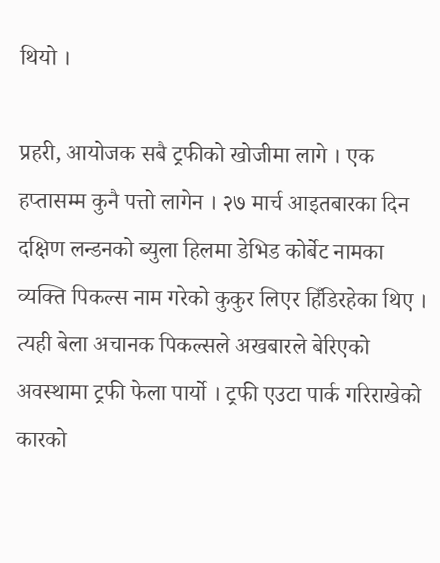थियो ।

प्रहरी, आयोजक सबै ट्रफीको खोजीमा लागे । एक हप्तासम्म कुनै पत्तो लागेन । २७ मार्च आइतबारका दिन दक्षिण लन्डनको ब्युला हिलमा डेभिड कोर्बेट नामका व्यक्ति पिकल्स नाम गरेको कुकुर लिएर हिँडिरहेका थिए । त्यही बेला अचानक पिकल्सले अखबारले बेरिएको अवस्थामा ट्रफी फेला पार्यो । ट्रफी एउटा पार्क गरिराखेको कारको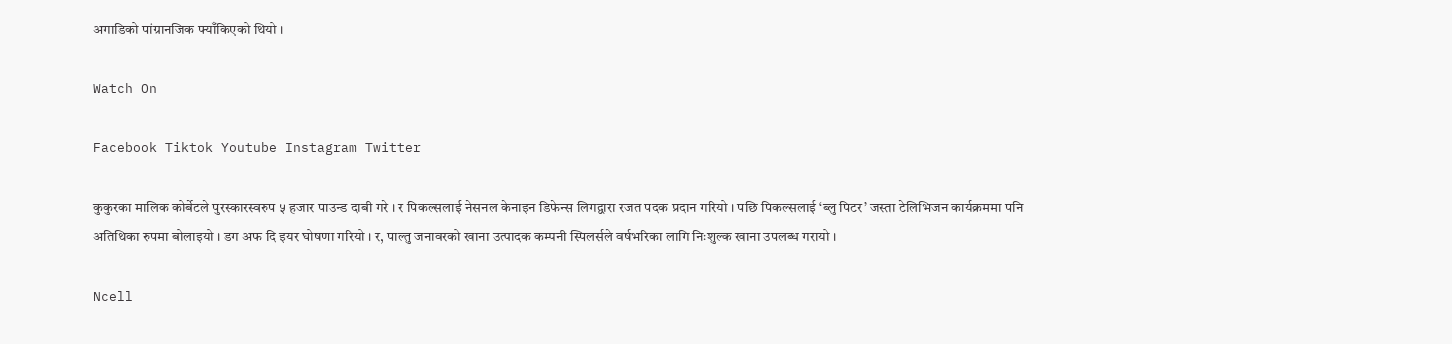अगाडिको पांग्रानजिक फ्याँकिएको थियो ।

Watch On

Facebook Tiktok Youtube Instagram Twitter

कुकुरका मालिक कोर्बेटले पुरस्कारस्वरुप ५ हजार पाउन्ड दाबी गरे । र पिकल्सलाई नेसनल केनाइन डिफेन्स लिगद्वारा रजत पदक प्रदान गरियो । पछि पिकल्सलाई ‘ब्लु पिटर’ जस्ता टेलिभिजन कार्यक्रममा पनि अतिथिका रुपमा बोलाइयो । डग अफ दि इयर घोषणा गरियो । र, पाल्तु जनावरको खाना उत्पादक कम्पनी स्पिलर्सले वर्षभरिका लागि निःशुल्क खाना उपलब्ध गरायो ।

Ncell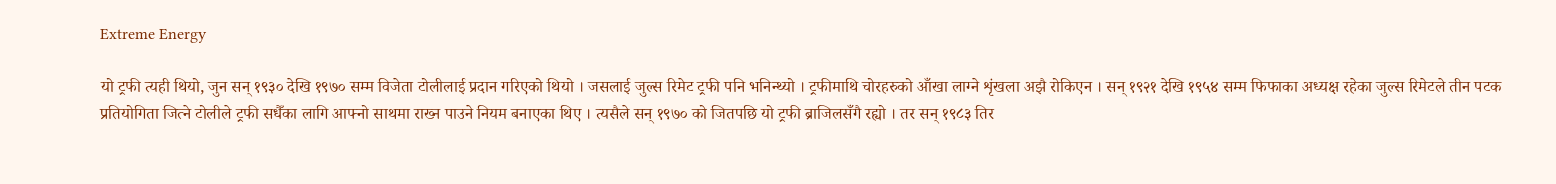Extreme Energy

यो ट्रफी त्यही थियो, जुन सन् १९३० देखि १९७० सम्म विजेता टोलीलाई प्रदान गरिएको थियो । जसलाई जुल्स रिमेट ट्रफी पनि भनिन्थ्यो । ट्रफीमाथि चोरहरुको आँखा लाग्ने शृंखला अझै रोकिएन । सन् १९२१ देखि १९५४ सम्म फिफाका अध्यक्ष रहेका जुल्स रिमेटले तीन पटक प्रतियोगिता जित्ने टोलीले ट्रफी सधैँका लागि आफ्नो साथमा राख्न पाउने नियम बनाएका थिए । त्यसैले सन् १९७० को जितपछि यो ट्रफी ब्राजिलसँगै रह्यो । तर सन् १९८३ तिर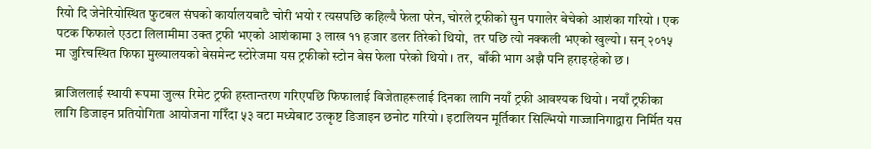रियो दि जेनेरियोस्थित फुटबल संघको कार्यालयबाटै चोरी भयो र त्यसपछि कहिल्यै फेला परेन, चोरले ट्रफीको सुन पगालेर बेचेको आशंका गरियो । एक पटक फिफाले एउटा लिलामीमा उक्त ट्रफी भएको आशंकामा ३ लाख ११ हजार डलर तिरेको थियो,  तर पछि त्यो नक्कली भएको खुल्यो । सन् २०१५ मा जुरिचस्थित फिफा मुख्यालयको बेसमेन्ट स्टोरेजमा यस ट्रफीको स्टोन बेस फेला परेको थियो । तर,  बाँकी भाग अझै पनि हराइरहेको छ ।

ब्राजिललाई स्थायी रूपमा जुल्स रिमेट ट्रफी हस्तान्तरण गरिएपछि फिफालाई विजेताहरूलाई दिनका लागि नयाँ ट्रफी आवश्यक थियो । नयाँ ट्रफीका लागि डिजाइन प्रतियोगिता आयोजना गरिँदा ५३ वटा मध्येबाट उत्कृष्ट डिजाइन छनोट गरियो । इटालियन मूर्तिकार सिल्भियो गाज्जानिगाद्वारा निर्मित यस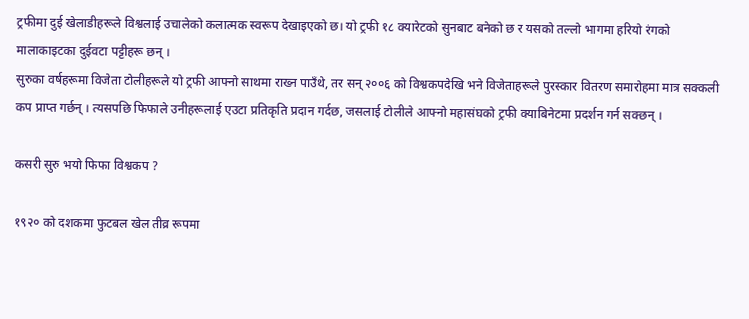ट्रफीमा दुई खेलाडीहरूले विश्वलाई उचालेको कलात्मक स्वरूप देखाइएको छ। यो ट्रफी १८ क्यारेटको सुनबाट बनेको छ र यसको तल्लो भागमा हरियो रंगको मालाकाइटका दुईवटा पट्टीहरू छन् ।
सुरुका वर्षहरूमा विजेता टोलीहरूले यो ट्रफी आफ्नो साथमा राख्न पाउँथे, तर सन् २००६ को विश्वकपदेखि भने विजेताहरूले पुरस्कार वितरण समारोहमा मात्र सक्कली कप प्राप्त गर्छन् । त्यसपछि फिफाले उनीहरूलाई एउटा प्रतिकृति प्रदान गर्दछ, जसलाई टोलीले आफ्नो महासंघको ट्रफी क्याबिनेटमा प्रदर्शन गर्न सक्छन् ।

कसरी सुरु भयो फिफा विश्वकप ?

१९२० को दशकमा फुटबल खेल तीव्र रूपमा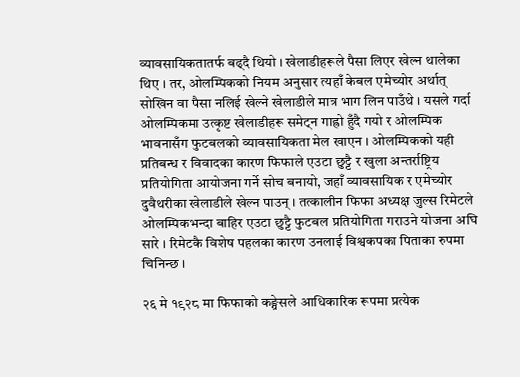व्यावसायिकतातर्फ बढ्दै थियो । खेलाडीहरूले पैसा लिएर खेल्न थालेका थिए । तर, ओलम्पिकको नियम अनुसार त्यहाँ केबल एमेच्योर अर्थात् सोखिन वा पैसा नलिई खेल्ने खेलाडीले मात्र भाग लिन पाउँथे । यसले गर्दा ओलम्पिकमा उत्कृष्ट खेलाडीहरू समेट्न गाह्रो हुँदै गयो र ओलम्पिक भावनासँग फुटबलको व्यावसायिकता मेल खाएन । ओलम्पिकको यही प्रतिबन्ध र विवादका कारण फिफाले एउटा छुट्टै र खुला अन्तर्राष्ट्रिय प्रतियोगिता आयोजना गर्ने सोच बनायो, जहाँ व्यावसायिक र एमेच्योर दुवैथरीका खेलाडीले खेल्न पाउन् । तत्कालीन फिफा अध्यक्ष जुल्स रिमेटले ओलम्पिकभन्दा बाहिर एउटा छुट्टै फुटबल प्रतियोगिता गराउने योजना अघि सारे । रिमेटकै विशेष पहलका कारण उनलाई विश्वकपका पिताका रुपमा चिनिन्छ ।

२६ मे १९२८ मा फिफाको कङ्ग्रेसले आधिकारिक रूपमा प्रत्येक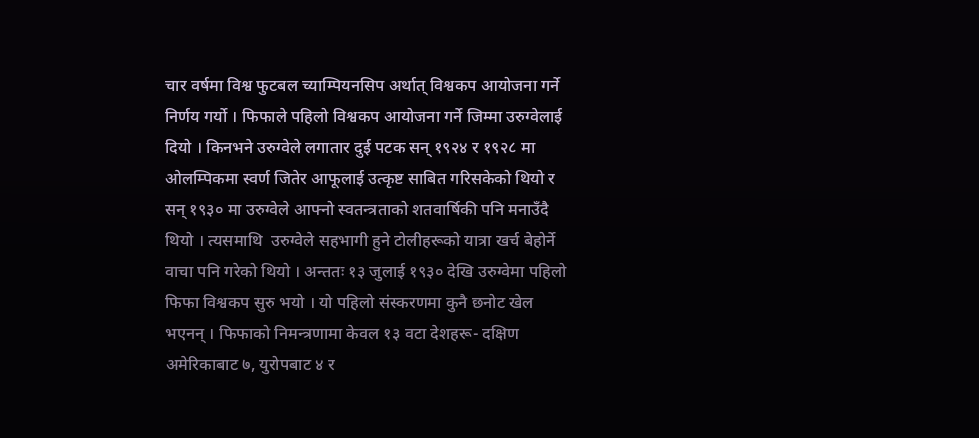चार वर्षमा विश्व फुटबल च्याम्पियनसिप अर्थात् विश्वकप आयोजना गर्ने निर्णय गर्यो । फिफाले पहिलो विश्वकप आयोजना गर्ने जिम्मा उरुग्वेलाई दियो । किनभने उरुग्वेले लगातार दुई पटक सन् १९२४ र १९२८ मा ओलम्पिकमा स्वर्ण जितेर आफूलाई उत्कृष्ट साबित गरिसकेको थियो र सन् १९३० मा उरुग्वेले आफ्नो स्वतन्त्रताको शतवार्षिकी पनि मनाउँदै थियो । त्यसमाथि  उरुग्वेले सहभागी हुने टोलीहरूको यात्रा खर्च बेहोर्ने वाचा पनि गरेको थियो । अन्ततः १३ जुलाई १९३० देखि उरुग्वेमा पहिलो फिफा विश्वकप सुरु भयो । यो पहिलो संस्करणमा कुनै छनोट खेल भएनन् । फिफाको निमन्त्रणामा केवल १३ वटा देशहरू- दक्षिण अमेरिकाबाट ७, युरोपबाट ४ र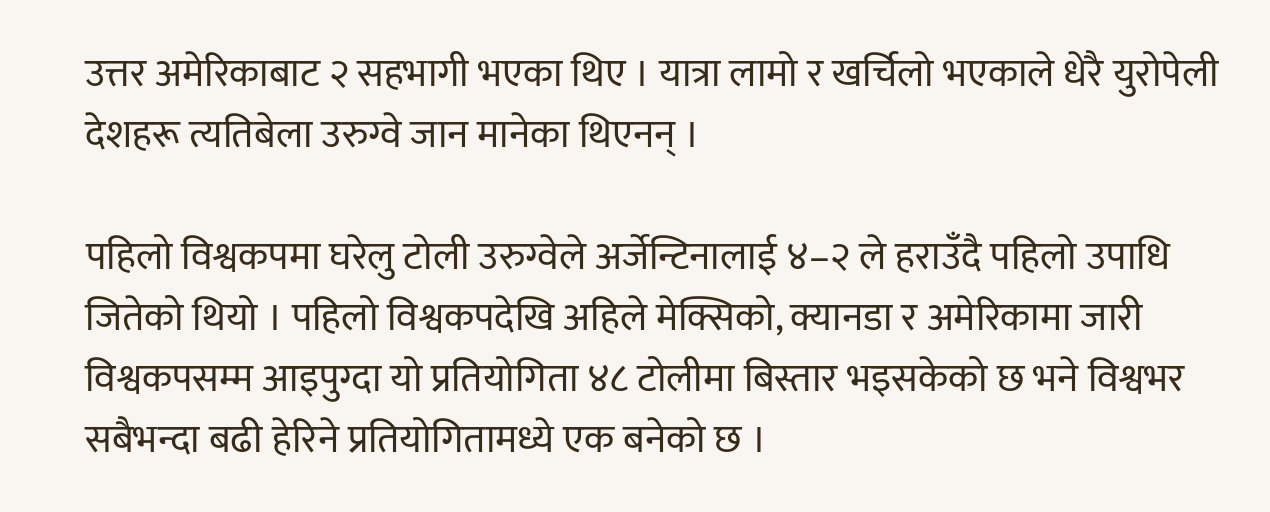उत्तर अमेरिकाबाट २ सहभागी भएका थिए । यात्रा लामो र खर्चिलो भएकाले धेरै युरोपेली देशहरू त्यतिबेला उरुग्वे जान मानेका थिएनन् ।

पहिलो विश्वकपमा घरेलु टोली उरुग्वेले अर्जेन्टिनालाई ४–२ ले हराउँदै पहिलो उपाधि जितेको थियो । पहिलो विश्वकपदेखि अहिले मेक्सिको, क्यानडा र अमेरिकामा जारी विश्वकपसम्म आइपुग्दा यो प्रतियोगिता ४८ टोलीमा बिस्तार भइसकेको छ भने विश्वभर सबैभन्दा बढी हेरिने प्रतियोगितामध्ये एक बनेको छ ।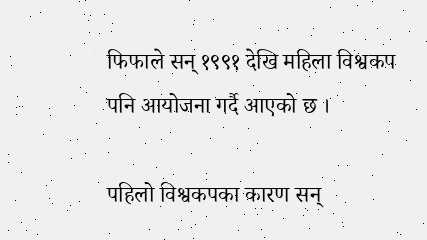फिफाले सन् १९९१ देखि महिला विश्वकप पनि आयोजना गर्दै आएको छ ।

पहिलो विश्वकपका कारण सन्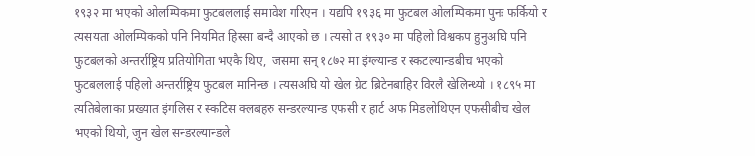१९३२ मा भएको ओलम्पिकमा फुटबललाई समावेश गरिएन । यद्यपि १९३६ मा फुटबल ओलम्पिकमा पुनः फर्कियो र त्यसयता ओलम्पिकको पनि नियमित हिस्सा बन्दै आएको छ । त्यसो त १९३० मा पहिलो विश्वकप हुनुअघि पनि फुटबलको अन्तर्राष्ट्रिय प्रतियोगिता भएकै थिए,  जसमा सन् १८७२ मा इंग्ल्यान्ड र स्कटल्यान्डबीच भएको फुटबललाई पहिलो अन्तर्राष्ट्रिय फुटबल मानिन्छ । त्यसअघि यो खेल ग्रेट ब्रिटेनबाहिर विरलै खेलिन्थ्यो । १८९५ मा त्यतिबेलाका प्रख्यात इंगलिस र स्कटिस क्लबहरु सन्डरल्यान्ड एफसी र हार्ट अफ मिडलोथिएन एफसीबीच खेल भएको थियो, जुन खेल सन्डरल्यान्डले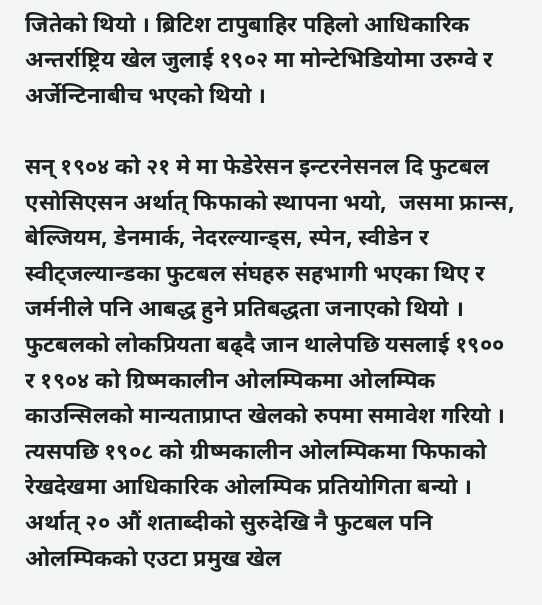जितेको थियो । ब्रिटिश टापुबाहिर पहिलो आधिकारिक अन्तर्राष्ट्रिय खेल जुलाई १९०२ मा मोन्टेभिडियोमा उरुग्वे र अर्जेन्टिनाबीच भएको थियो ।

सन् १९०४ को २१ मे मा फेडेरेसन इन्टरनेसनल दि फुटबल एसोसिएसन अर्थात् फिफाको स्थापना भयो,  जसमा फ्रान्स, बेल्जियम, डेनमार्क, नेदरल्यान्ड्स, स्पेन, स्वीडेन र स्वीट्जल्यान्डका फुटबल संघहरु सहभागी भएका थिए र जर्मनीले पनि आबद्ध हुने प्रतिबद्धता जनाएको थियो । फुटबलको लोकप्रियता बढ्दै जान थालेपछि यसलाई १९०० र १९०४ को ग्रिष्मकालीन ओलम्पिकमा ओलम्पिक काउन्सिलको मान्यताप्राप्त खेलको रुपमा समावेश गरियो । त्यसपछि १९०८ को ग्रीष्मकालीन ओलम्पिकमा फिफाको रेखदेखमा आधिकारिक ओलम्पिक प्रतियोगिता बन्यो । अर्थात् २० औं शताब्दीको सुरुदेखि नै फुटबल पनि ओलम्पिकको एउटा प्रमुख खेल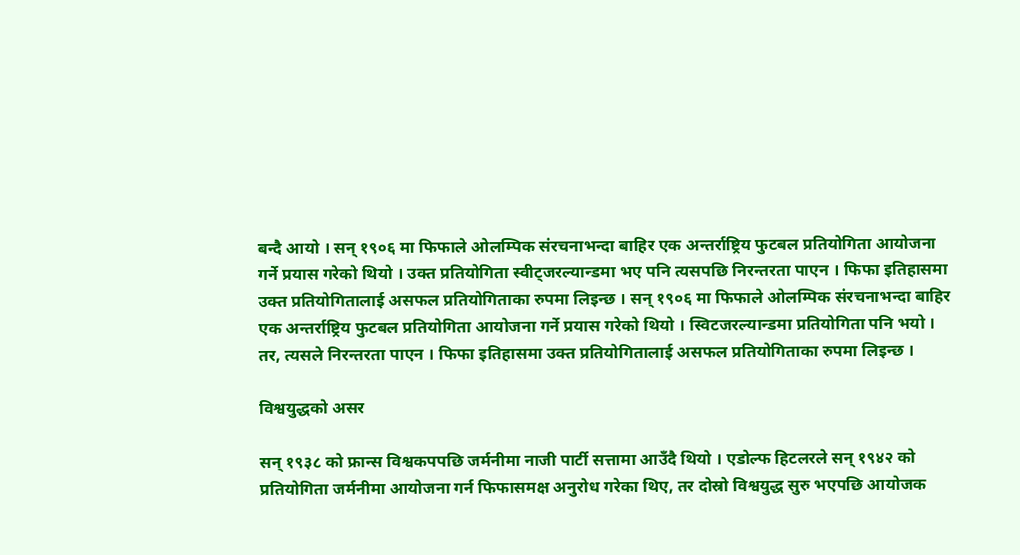बन्दै आयो । सन् १९०६ मा फिफाले ओलम्पिक संरचनाभन्दा बाहिर एक अन्तर्राष्ट्रिय फुटबल प्रतियोगिता आयोजना गर्ने प्रयास गरेको थियो । उक्त प्रतियोगिता स्वीट्जरल्यान्डमा भए पनि त्यसपछि निरन्तरता पाएन । फिफा इतिहासमा उक्त प्रतियोगितालाई असफल प्रतियोगिताका रुपमा लिइन्छ । सन् १९०६ मा फिफाले ओलम्पिक संरचनाभन्दा बाहिर एक अन्तर्राष्ट्रिय फुटबल प्रतियोगिता आयोजना गर्ने प्रयास गरेको थियो । स्विटजरल्यान्डमा प्रतियोगिता पनि भयो । तर, त्यसले निरन्तरता पाएन । फिफा इतिहासमा उक्त प्रतियोगितालाई असफल प्रतियोगिताका रुपमा लिइन्छ ।

विश्वयुद्धको असर

सन् १९३८ को फ्रान्स विश्वकपपछि जर्मनीमा नाजी पार्टी सत्तामा आउँदै थियो । एडोल्फ हिटलरले सन् १९४२ को प्रतियोगिता जर्मनीमा आयोजना गर्न फिफासमक्ष अनुरोध गरेका थिए, तर दोस्रो विश्वयुद्ध सुरु भएपछि आयोजक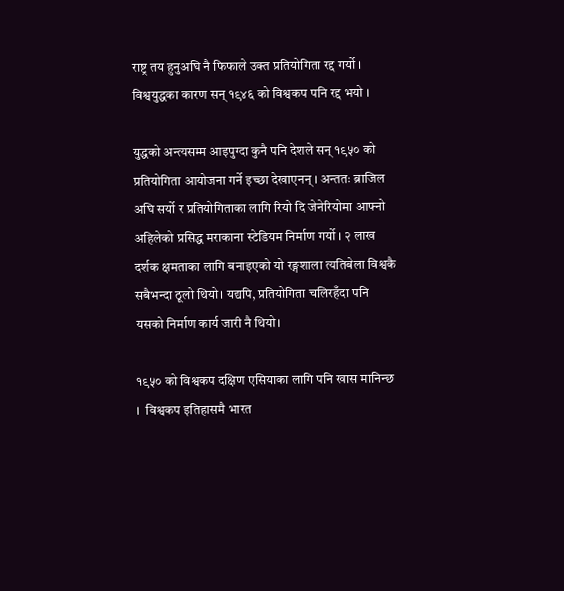राष्ट्र तय हुनुअघि नै फिफाले उक्त प्रतियोगिता रद्द गर्यो । विश्वयुद्धका कारण सन् १९४६ को विश्वकप पनि रद्द भयो ।

युद्धको अन्त्यसम्म आइपुग्दा कुनै पनि देशले सन् १९५० को प्रतियोगिता आयोजना गर्ने इच्छा देखाएनन् । अन्ततः ब्राजिल अघि सर्यो र प्रतियोगिताका लागि रियो दि जेनेरियोमा आफ्नो अहिलेको प्रसिद्ध मराकाना स्टेडियम निर्माण गर्यो । २ लाख दर्शक क्षमताका लागि बनाइएको यो रङ्गशाला त्यतिबेला विश्वकै सबैभन्दा ठूलो थियो। यद्यपि, प्रतियोगिता चलिरहँदा पनि यसको निर्माण कार्य जारी नै थियो।

१९५० को विश्वकप दक्षिण एसियाका लागि पनि खास मानिन्छ ।  विश्वकप इतिहासमै भारत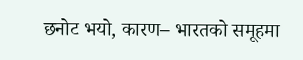छनोट भयो, कारण– भारतको समूहमा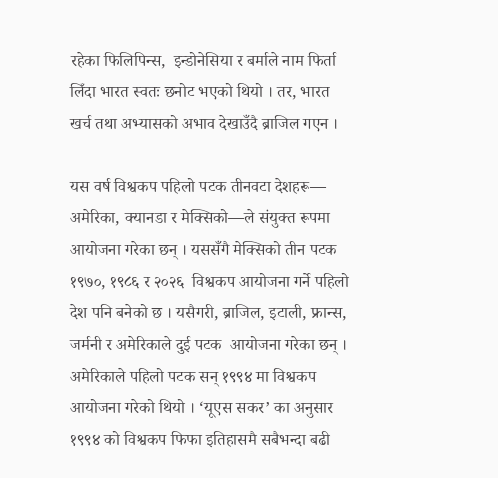रहेका फिलिपिन्स,  इन्डोनेसिया र बर्माले नाम फिर्ता लिँदा भारत स्वतः छनोट भएको थियो । तर, भारत  खर्च तथा अभ्यासको अभाव देखाउँदै ब्राजिल गएन ।

यस वर्ष विश्वकप पहिलो पटक तीनवटा देशहरू— अमेरिका, क्यानडा र मेक्सिको—ले संयुक्त रूपमा आयोजना गरेका छन् । यससँगै मेक्सिको तीन पटक १९७०, १९८६ र २०२६  विश्वकप आयोजना गर्ने पहिलो देश पनि बनेको छ । यसैगरी, ब्राजिल, इटाली, फ्रान्स, जर्मनी र अमेरिकाले दुई पटक  आयोजना गरेका छन् । अमेरिकाले पहिलो पटक सन् १९९४ मा विश्वकप आयोजना गरेको थियो । ‘यूएस सकर’ का अनुसार १९९४ को विश्वकप फिफा इतिहासमै सबैभन्दा बढी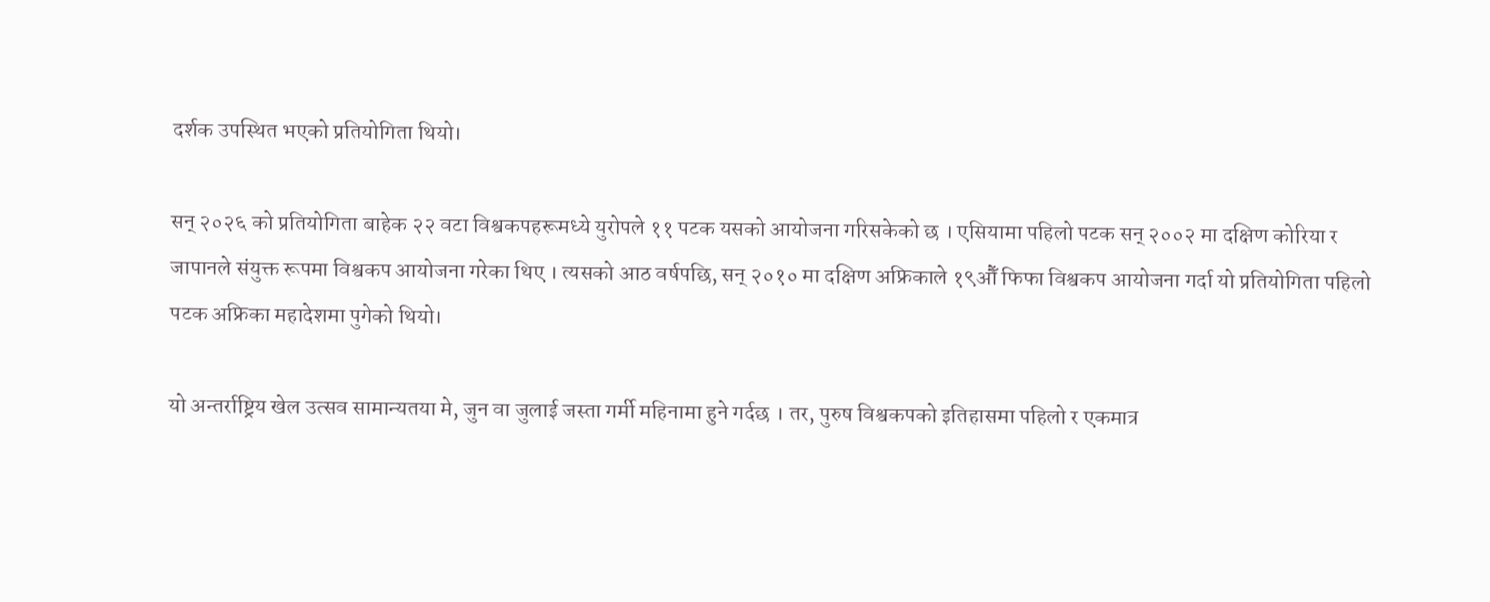दर्शक उपस्थित भएको प्रतियोगिता थियो।

सन् २०२६ को प्रतियोगिता बाहेक २२ वटा विश्वकपहरूमध्ये युरोपले ११ पटक यसको आयोजना गरिसकेको छ । एसियामा पहिलो पटक सन् २००२ मा दक्षिण कोरिया र जापानले संयुक्त रूपमा विश्वकप आयोजना गरेका थिए । त्यसको आठ वर्षपछि, सन् २०१० मा दक्षिण अफ्रिकाले १९औँ फिफा विश्वकप आयोजना गर्दा यो प्रतियोगिता पहिलो पटक अफ्रिका महादेशमा पुगेको थियो।

यो अन्तर्राष्ट्रिय खेल उत्सव सामान्यतया मे, जुन वा जुलाई जस्ता गर्मी महिनामा हुने गर्दछ । तर, पुरुष विश्वकपको इतिहासमा पहिलो र एकमात्र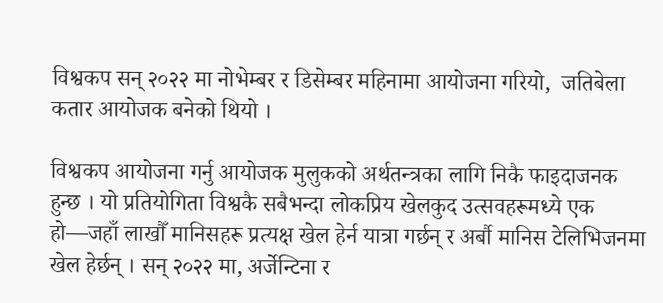विश्वकप सन् २०२२ मा नोभेम्बर र डिसेम्बर महिनामा आयोजना गरियो,  जतिबेला कतार आयोजक बनेको थियो ।

विश्वकप आयोजना गर्नु आयोजक मुलुकको अर्थतन्त्रका लागि निकै फाइदाजनक हुन्छ । यो प्रतियोगिता विश्वकै सबैभन्दा लोकप्रिय खेलकुद उत्सवहरूमध्ये एक हो—जहाँ लाखौँ मानिसहरू प्रत्यक्ष खेल हेर्न यात्रा गर्छन् र अर्बौ मानिस टेलिभिजनमा खेल हेर्छन् । सन् २०२२ मा, अर्जेन्टिना र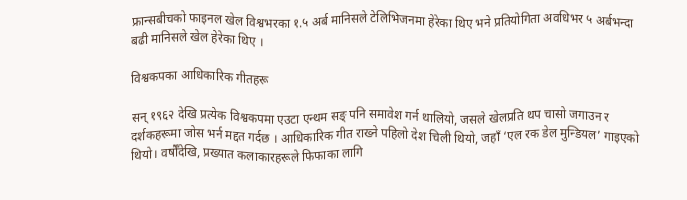फ्रान्सबीचको फाइनल खेल विश्वभरका १.५ अर्ब मानिसले टेलिभिजनमा हेरेका थिए भने प्रतियोगिता अवधिभर ५ अर्बभन्दा बढी मानिसले खेल हेरेका थिए ।

विश्वकपका आधिकारिक गीतहरू

सन् १९६२ देखि प्रत्येक विश्वकपमा एउटा एन्थम सङ् पनि समावेश गर्न थालियो, जसले खेलप्रति थप चासो जगाउन र दर्शकहरूमा जोस भर्न मद्दत गर्दछ । आधिकारिक गीत राख्ने पहिलो देश चिली थियो, जहाँ ‘एल रक डेल मुन्डियल’ गाइएको थियो। वर्षौँदेखि, प्रख्यात कलाकारहरूले फिफाका लागि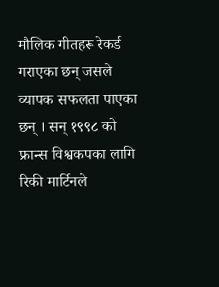मौलिक गीतहरू रेकर्ड गराएका छन् जसले व्यापक सफलता पाएका छन् । सन् १९९८ को फ्रान्स विश्वकपका लागि रिकी मार्टिनले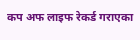कप अफ लाइफ रेकर्ड गराएका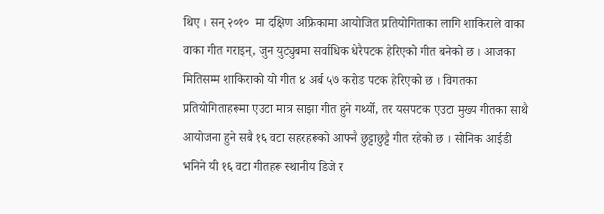थिए । सन् २०१०  मा दक्षिण अफ्रिकामा आयोजित प्रतियोगिताका लागि शाकिराले वाका वाका गीत गराइन्, जुन युट्युबमा सर्वाधिक धेरैपटक हेरिएको गीत बनेको छ । आजका मितिसम्म शाकिराको यो गीत ४ अर्ब ५७ करोड पटक हेरिएको छ । विगतका प्रतियोगिताहरूमा एउटा मात्र साझा गीत हुने गर्थ्यो, तर यसपटक एउटा मुख्य गीतका साथै आयोजना हुने सबै १६ वटा सहरहरूको आफ्नै छुट्टाछुट्टै गीत रहेको छ । सोनिक आईडी  भनिने यी १६ वटा गीतहरू स्थानीय डिजे र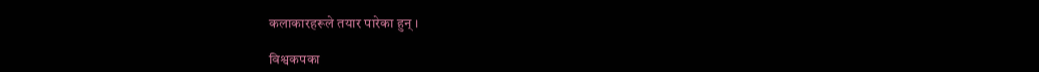कलाकारहरूले तयार पारेका हुन् ।

विश्वकपका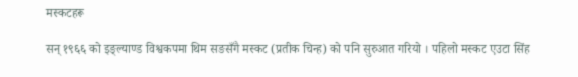मस्कटहरू

सन् १९६६ को इङ्ल्याण्ड विश्वकपमा थिम सङसँगै मस्कट (प्रतीक चिन्ह) को पनि सुरुआत गरियो । पहिलो मस्कट एउटा सिंह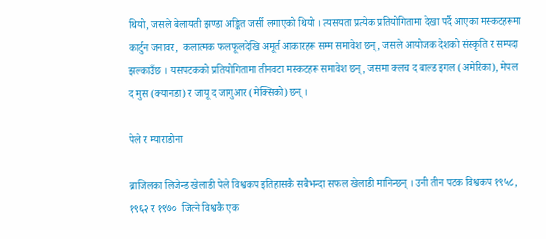थियो, जसले बेलायती झण्डा अङ्कित जर्सी लगाएको थियो । त्यसयता प्रत्येक प्रतियोगितामा देखा पर्दै आएका मस्कटहरूमा कार्टुन जनावर,  कलात्मक फलफूलदेखि अमूर्त आकारहरू सम्म समावेश छन्, जसले आयोजक देशको संस्कृति र सम्पदा झल्काउँछ । यसपटकको प्रतियोगितामा तीनवटा मस्कटहरू समावेश छन्, जसमा क्लच द बाल्ड इगल (अमेरिका), मेपल द मुस (क्यानडा) र जायू द जागुआर (मेक्सिको) छन् ।

पेले र म्याराडोना

ब्राजिलका लिजेन्ड खेलाडी पेले विश्वकप इतिहासकै सबैभन्दा सफल खेलाडी मानिन्छन् । उनी तीन पटक विश्वकप १९५८, १९६२ र १९७०  जित्ने विश्वकै एक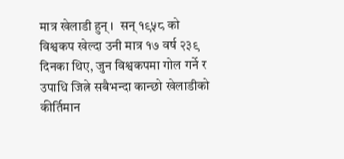मात्र खेलाडी हुन् ।  सन् १९५८ को विश्वकप खेल्दा उनी मात्र १७ वर्ष २३९ दिनका थिए, जुन विश्वकपमा गोल गर्ने र उपाधि जित्ने सबैभन्दा कान्छो खेलाडीको कीर्तिमान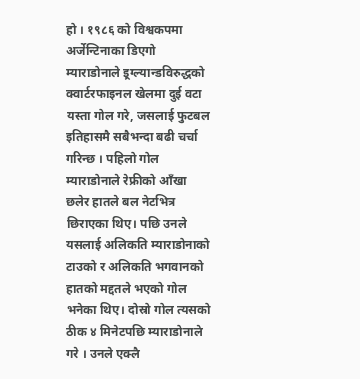हो । १९८६ को विश्वकपमा अर्जेन्टिनाका डिएगो म्याराडोनाले इ्रग्ल्यान्डविरुद्धको क्वार्टरफाइनल खेलमा दुई वटा यस्ता गोल गरे, जसलाई फुटबल इतिहासमै सबैभन्दा बढी चर्चा गरिन्छ । पहिलो गोल म्याराडोनाले रेफ्रीको आँखा छलेर हातले बल नेटभित्र छिराएका थिए। पछि उनले यसलाई अलिकति म्याराडोनाको टाउको र अलिकति भगवानको हातको मद्दतले भएको गोल भनेका थिए। दोस्रो गोल त्यसको ठीक ४ मिनेटपछि म्याराडोनाले गरे । उनले एक्लै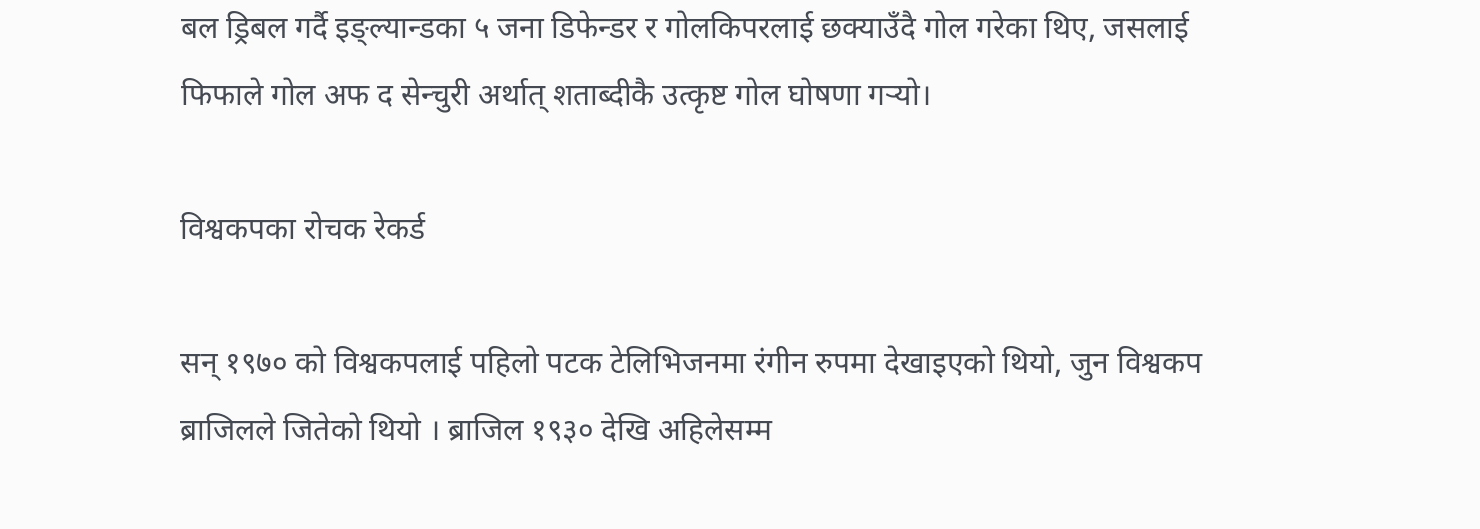बल ड्रिबल गर्दै इङ्ल्यान्डका ५ जना डिफेन्डर र गोलकिपरलाई छक्याउँदै गोल गरेका थिए, जसलाई फिफाले गोल अफ द सेन्चुरी अर्थात् शताब्दीकै उत्कृष्ट गोल घोषणा गर्‍यो।

विश्वकपका रोचक रेकर्ड

सन् १९७० को विश्वकपलाई पहिलो पटक टेलिभिजनमा रंगीन रुपमा देखाइएको थियो, जुन विश्वकप ब्राजिलले जितेको थियो । ब्राजिल १९३० देखि अहिलेसम्म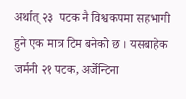अर्थात् २३  पटक नै विश्वकपमा सहभागी हुने एक मात्र टिम बनेको छ । यसबाहेक जर्मनी २१ पटक, अर्जेन्टिना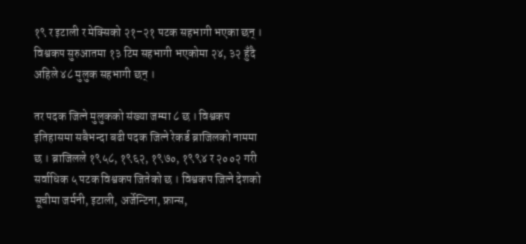१९ र इटाली र मेक्सिको २१–२१ पटक सहभागी भएका छन् । विश्वकप सुरुआतमा १३ टिम सहभागी भएकोमा २४, ३२ हुँदै अहिले ४८ मुलुक सहभागी छन् ।

तर पदक जित्ने मुलुकको संख्या जम्मा ८ छ । विश्वकप इतिहासमा सबैभन्दा बढी पदक जित्ने रेकर्ड ब्राजिलको नाममा छ । ब्राजिलले १९५८, १९६२, १९७०, १९९४ र २००२ गरी सर्वाधिक ५ पटक विश्वकप जितेको छ । विश्वकप जित्ने देशको सूचीमा जर्मनी, इटाली, अर्जेन्टिना, फ्रान्स,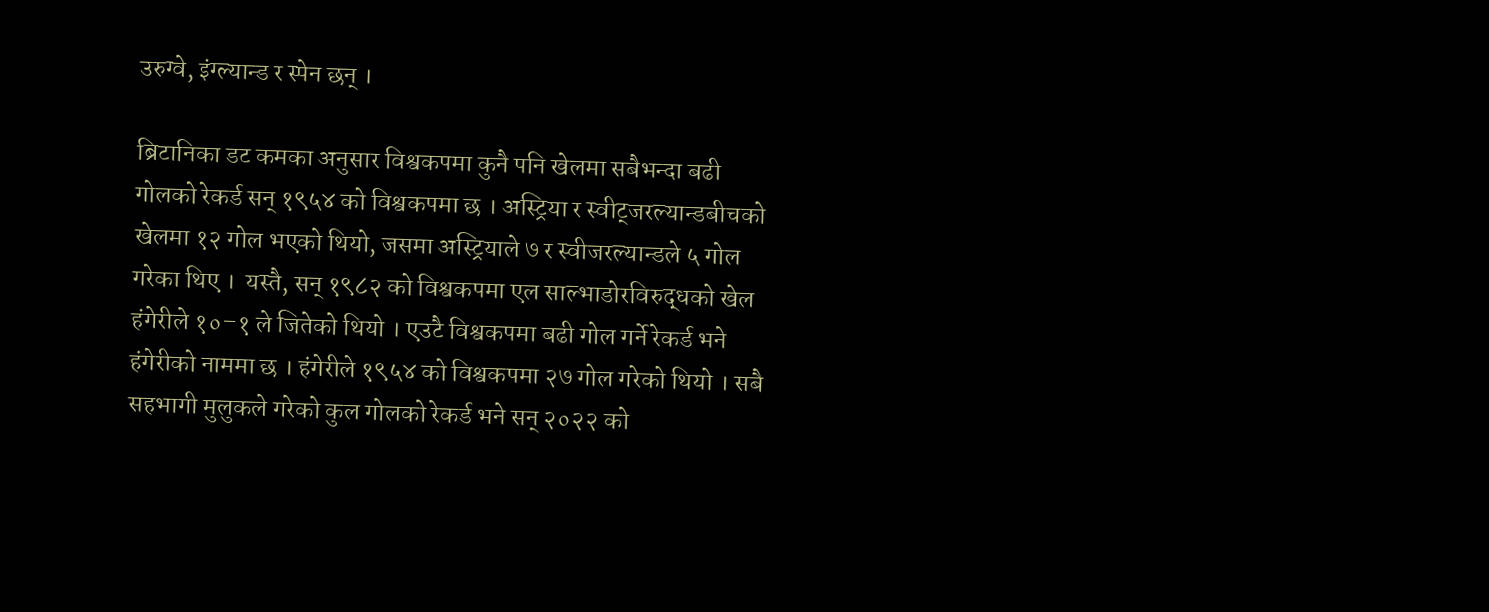उरुग्वे, इंग्ल्यान्ड र स्पेन छन् ।

ब्रिटानिका डट कमका अनुसार विश्वकपमा कुनै पनि खेलमा सबैभन्दा बढी गोलको रेकर्ड सन् १९५४ को विश्वकपमा छ । अस्ट्रिया र स्वीट्जरल्यान्डबीचको खेलमा १२ गोल भएको थियो, जसमा अस्ट्रियाले ७ र स्वीजरल्यान्डले ५ गोल गरेका थिए ।  यस्तै, सन् १९८२ को विश्वकपमा एल साल्भाडोरविरुद्धको खेल हंगेरीले १०–१ ले जितेको थियो । एउटै विश्वकपमा बढी गोल गर्ने रेकर्ड भने हंगेरीको नाममा छ । हंगेरीले १९५४ को विश्वकपमा २७ गोल गरेको थियो । सबै सहभागी मुलुकले गरेको कुल गोलको रेकर्ड भने सन् २०२२ को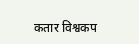कतार विश्वकप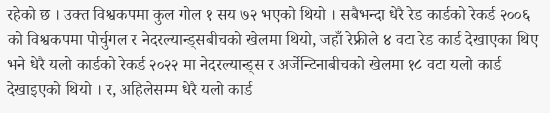रहेको छ । उक्त विश्वकपमा कुल गोल १ सय ७२ भएको थियो । सबैभन्दा धेरै रेड कार्डको रेकर्ड २००६ को विश्वकपमा पोर्चुगल र नेदरल्यान्ड्सबीचको खेलमा थियो, जहाँ रेफ्रीले ४ वटा रेड कार्ड देखाएका थिए भने धेरै यलो कार्डको रेकर्ड २०२२ मा नेदरल्यान्ड्स र अर्जेन्टिनाबीचको खेलमा १८ वटा यलो कार्ड देखाइएको थियो । र, अहिलेसम्म धेरै यलो कार्ड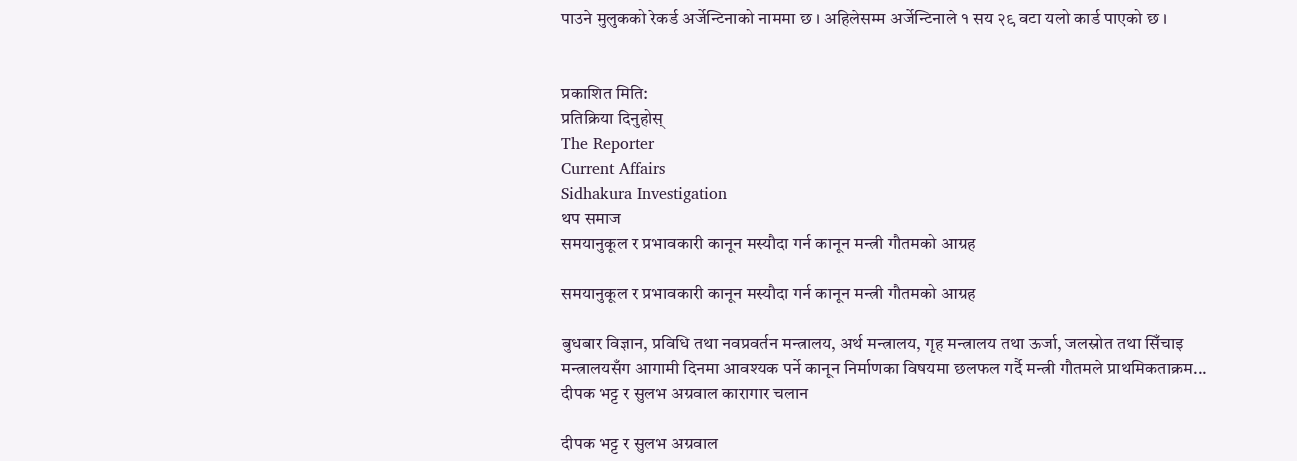पाउने मुलुकको रेकर्ड अर्जेन्टिनाको नाममा छ । अहिलेसम्म अर्जेन्टिनाले १ सय २९ वटा यलो कार्ड पाएको छ ।


प्रकाशित मिति:
प्रतिक्रिया दिनुहोस्
The Reporter
Current Affairs
Sidhakura Investigation
थप समाज
समयानुकूल र प्रभावकारी कानून मस्यौदा गर्न कानून मन्त्री गौतमको आग्रह

समयानुकूल र प्रभावकारी कानून मस्यौदा गर्न कानून मन्त्री गौतमको आग्रह

बुधबार विज्ञान, प्रविधि तथा नवप्रवर्तन मन्त्रालय, अर्थ मन्त्रालय, गृह मन्त्रालय तथा ऊर्जा, जलस्रोत तथा सिँचाइ मन्त्रालयसँग आगामी दिनमा आवश्यक पर्ने कानून निर्माणका विषयमा छलफल गर्दै मन्त्री गौतमले प्राथमिकताक्रम...
दीपक भट्ट र सुलभ अग्रवाल कारागार चलान

दीपक भट्ट र सुलभ अग्रवाल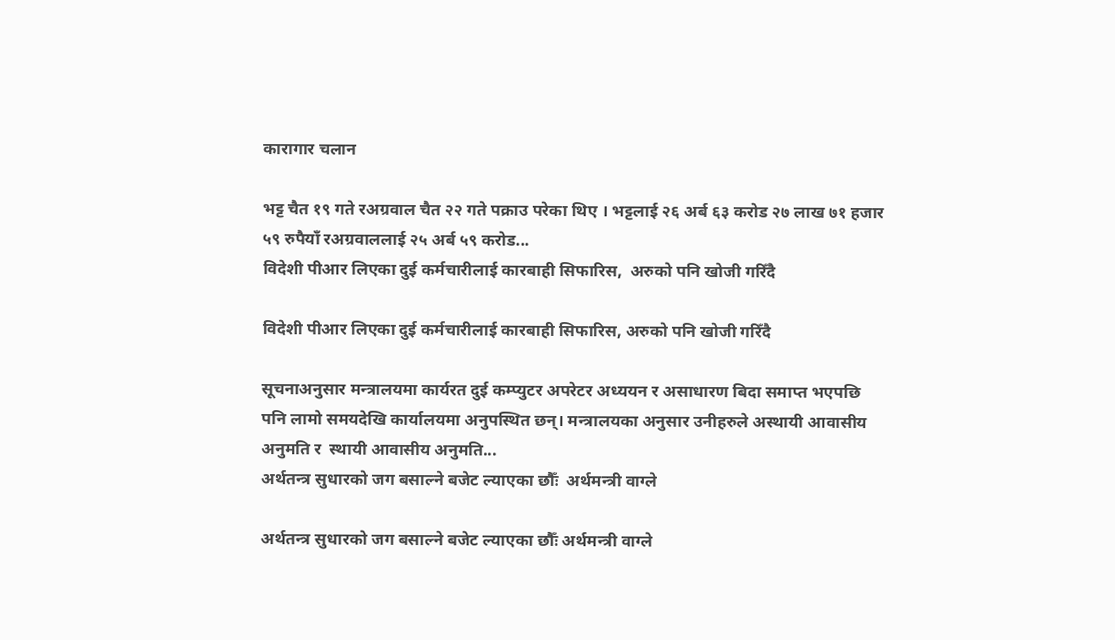कारागार चलान

भट्ट चैत १९ गते रअग्रवाल चैत २२ गते पक्राउ परेका थिए । भट्टलाई २६ अर्ब ६३ करोड २७ लाख ७१ हजार ५९ रुपैयाँ रअग्रवाललाई २५ अर्ब ५९ करोड...
विदेशी पीआर लिएका दुई कर्मचारीलाई कारबाही सिफारिस,  अरुको पनि खोजी गरिँदै

विदेशी पीआर लिएका दुई कर्मचारीलाई कारबाही सिफारिस, अरुको पनि खोजी गरिँदै

सूचनाअनुसार मन्त्रालयमा कार्यरत दुई कम्प्युटर अपरेटर अध्ययन र असाधारण बिदा समाप्त भएपछि पनि लामो समयदेखि कार्यालयमा अनुपस्थित छन्। मन्त्रालयका अनुसार उनीहरुले अस्थायी आवासीय अनुमति र  स्थायी आवासीय अनुमति...
अर्थतन्त्र सुधारको जग बसाल्ने बजेट ल्याएका छौँः  अर्थमन्त्री वाग्ले

अर्थतन्त्र सुधारको जग बसाल्ने बजेट ल्याएका छौँः अर्थमन्त्री वाग्ले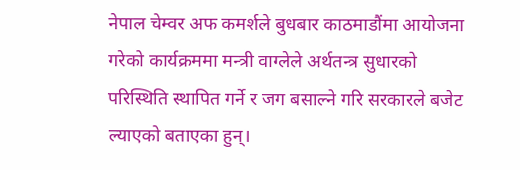नेपाल चेम्वर अफ कमर्शले बुधबार काठमाडौंमा आयोजना गरेको कार्यक्रममा मन्त्री वाग्लेले अर्थतन्त्र सुधारको परिस्थिति स्थापित गर्ने र जग बसाल्ने गरि सरकारले बजेट ल्याएको बताएका हुन्।